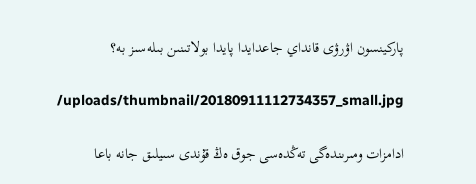پاركينسون اۋرۋى قانداي جاعدايدا پايدا بولاتىنىن بىلەسىز بە؟

/uploads/thumbnail/20180911112734357_small.jpg

ادامزات ومىرىندەگى تەڭدەسى جوق ەڭ قۇندى سىيلىق جانە باعا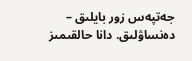جەتپەس زور بايلىق – دەنساۋلىق. دانا حالقىمىز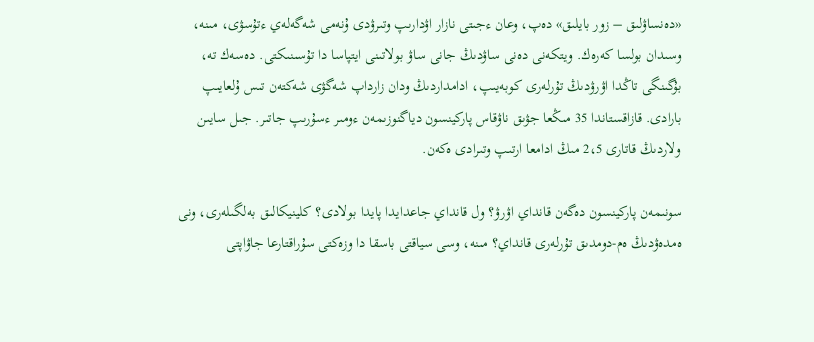«دەنساۋلىق – زور بايلىق» دەپ، وعان ءجىتى نازار اۋدارىپ وتىرۋدى ۇنەمى شەگەلەي ءتۇسۋى، مىنە، وسىدان بولسا كەرەك. ويتكەنى دەنى ساۋدىڭ جانى ساۋ بولاتىنى ايتپاسا دا تۇسىنىكتى. دەسەك تە، بۇگىنگى تاڭدا اۋرۋدىڭ تۇرلەرى كوبەيىپ، ادامداردىڭ ودان زارداپ شەگۋى شەكتەن تىس ۇلعايىپ بارادى. قازاقستاندا 35 مىڭعا جۋىق ناۋقاس پاركينسون دياگنوزىمەن ءومىر ءسۇرىپ جاتىر. جىل سايىن ولاردىڭ قاتارى 2،5 مىڭ ادامعا ارتىپ وتىرادى ەكەن.

سونىمەن پاركينسون دەگەن قانداي اۋرۋ؟ ول قانداي جاعدايدا پايدا بولادى؟ كلينيكالىق بەلگىلەرى، ونى ەمدەۋدىڭ ەم-دومدىق تۇرلەرى قانداي؟ مىنە، وسى سياقتى باسقا دا وزەكتى سۇراقتارعا جاۋاپتى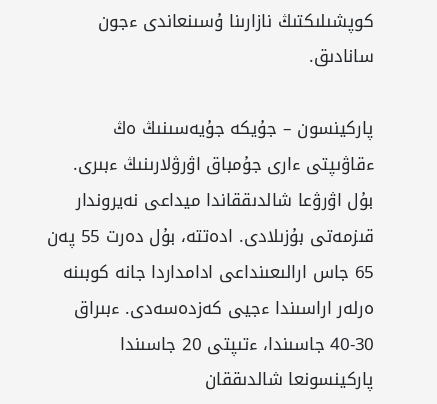كوپشىلىكتىڭ نازارىنا ۇسىنعاندى ءجون سانادىق.

پاركينسون – جۇيكە جۇيەسىنىڭ ەڭ ءقاۋىپتى ءارى جۇمباق اۋرۋلارىنىڭ ءبىرى. بۇل اۋرۋعا شالدىققاندا ميداعى نەيروندار قىزمەتى بۇزىلادى. ادەتتە، بۇل دەرت 55 پەن 65 جاس ارالىعىنداعى ادامداردا جانە كوبىنە ەرلەر اراسىندا ءجيى كەزدەسەدى. ءبىراق 30-40 جاسىندا، ءتىپتى 20 جاسىندا پاركينسونعا شالدىققان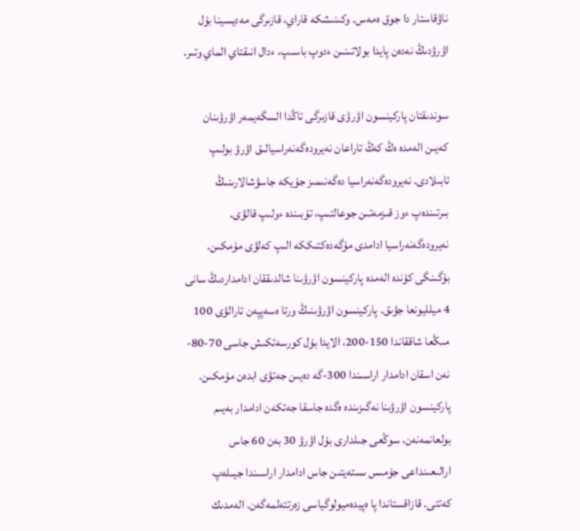ناۋقاستار دا جوق ەمەس. وكىنىشكە قاراي، قازىرگى مەديسينا بۇل اۋرۋدىڭ نەدەن پايدا بولاتىنىن ءدوپ باسىپ، ءدال انىقتاي الماي وتىر.

سوندىقتان پاركينسون اۋرۋى قازىرگى تاڭدا السگەيمەر اۋرۋىنان كەيىن الەمدە ەڭ كەڭ تاراعان نەيرودەگەنەراسيالىق اۋرۋ بولىپ تابىلادى. نەيرودەگەنەراسيا دەگەنىمىز جۇيكە جاسۋشالارىنىڭ بىرتىندەپ ءوز قىزمەتىن جوعالتىپ، تۇبىندە ءولىپ قالۋى. نەيرودەگەنەراسيا ادامدى مۇگەدەكتىككە الىپ كەلۋى مۇمكىن. بۇگىنگى كۇندە الەمدە پاركينسون اۋرۋىنا شالدىققان ادامداردىڭ سانى 4 ميلليونعا جۋىق. پاركينسون اۋرۋىنىڭ ورتا ەسەپپەن تارالۋى 100 مىڭعا شاققاندا 150-200، الايدا بۇل كورسەتكىش جاسى 70-80-نەن اسقان ادامدار اراسىندا 300-گە دەيىن جەتۋى ابدەن مۇمكىن. پاركينسون اۋرۋىنا نەگىزىندە ەگدە جاسقا جەتكەن ادامدار بەيىم بولعانمەنەن، سوڭعى جىلدارى بۇل اۋرۋ 30 بەن 60 جاس ارالىعىنداعى جۇمىس ىستەيتىن جاس ادامدار اراسىندا جيىلەپ كەتتى. قازاقستاندا پا ەپيدەميولوگياسى زەرتتەلمەگەن. الەمدىك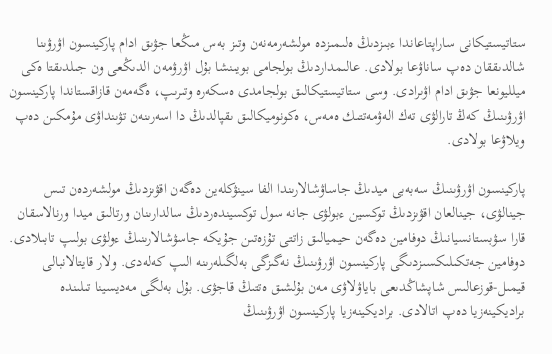ستاتيستيكانى ساراپتاعاندا ءبىزدىڭ ەلىمىزدە مولشەرمەنەن وتىز بەس مىڭعا جۋىق ادام پاركينسون اۋرۋىنا شالدىققان دەپ ساناۋعا بولادى. عالىمداردىڭ بولجامى بويىنشا بۇل اۋرۋمەن الدىڭعى ون جىلدىقتا ەكى ميلليونعا جۋىق ادام اۋىرادى. وسى ستاتيستيكالىق بولجامدى ەسكەرە وتىرىپ، ەگەمەن قازاقستاندا پاركينسون اۋرۋىنىڭ كەڭ تارالۋى تەك الەۋمەتتىك ەمەس، ەكونوميكالىق ىقپالدىڭ دا اسەرىنەن تۋىنداۋى مۇمكىن دەپ ويلاۋعا بولادى.

پاركينسون اۋرۋىنىڭ سەبەبى ميدىڭ جاساۋشالارىندا الفا سينۋكلەين دەگەن اقۋىزدىڭ مولشەردەن تىس جينالۋى، جينالعان اقۋىزدىڭ توكسين ءبولۋى جانە سول توكسيندەردىڭ سالدارىنان ورتالىق ميدا ورنالاسقان قارا سۋبستانسيانىڭ دوفامين دەگەن حيميالىق زاتتى تۇزەتىن جۇيكە جاسۋشالارىنىڭ ءولۋى بولىپ تابىلادى. دوفامين جەتكىلىكسىزدىگى پاركينسون اۋرۋىنىڭ نەگىزگى بەلگىلەرىنە الىپ كەلەدى. ولار قايتالانبالى قيمىل-قوزعالىس شاپشاڭدىعى باياۋلاۋى مەن بۇلشىق ەتتىڭ قاجۋى. بۇل بەلگى مەديسينا تىلىندە براديكينەزيا دەپ اتالادى. براديكينەزيا پاركينسون اۋرۋىنىڭ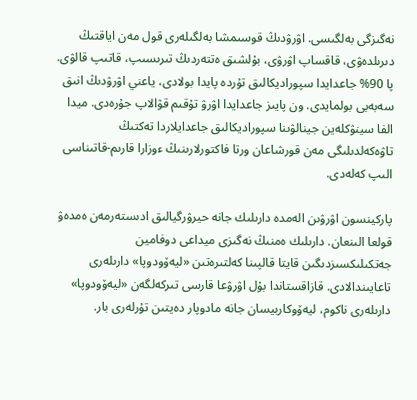نەگىزگى بەلگىسى. اۋرۋدىڭ قوسىمشا بەلگىلەرى قول مەن اياقتىڭ دىرىلدەۋى، قاقساپ اۋرۋى، بۇلشىق ەتتەردىڭ تىرىسىپ، قاتىپ قالۋى. پا 90% جاعدايدا سپوراديكالىق تۇردە پايدا بولادى، ياعني اۋرۋدىڭ انىق سەبەبى بولمايدى. ون پايىز جاعدايدا اۋرۋ تۇقىم قۋالاپ جۇرەدى. ميدا الفا سينۋكلەين جينالۋىنا سپوراديكالىق جاعدايلاردا تەكتىڭ تاۋەكەلدىلىگى مەن قورشاعان ورتا فاكتورلارىنىڭ ءوزارا قارىم-قاتىناسى الىپ كەلەدى.

پاركينسون اۋرۋىن الەمدە دارىلىك جانە حيرۋرگيالىق ادىستەرمەن ەمدەۋ قولعا الىنعان. دارىلىك ەمنىڭ نەگىزى ميداعى دوفامين جەتكىلىكسىزدىگىن قايتا قالپىنا كەلتىرەتىن «ليەۆودوپا» دارىلەرى تاعايىندالادى. قازاقستاندا بۇل اۋرۋعا قارسى تىركەلگەن «ليەۆودوپا» دارىلەرى ناكوم، ليەۆوكاربيسان جانە مادوپار دەيتىن تۇرلەرى بار.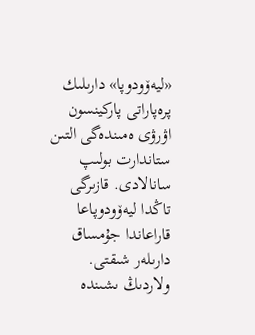«ليەۆودوپا» دارىلىك پرەپاراتى پاركينسون اۋرۋى ەمىندەگى التىن ستاندارت بولىپ سانالادى. قازىرگى تاڭدا ليەۆودوپاعا قاراعاندا جۇمساق دارىلەر شىقتى. ولاردىڭ ىشىندە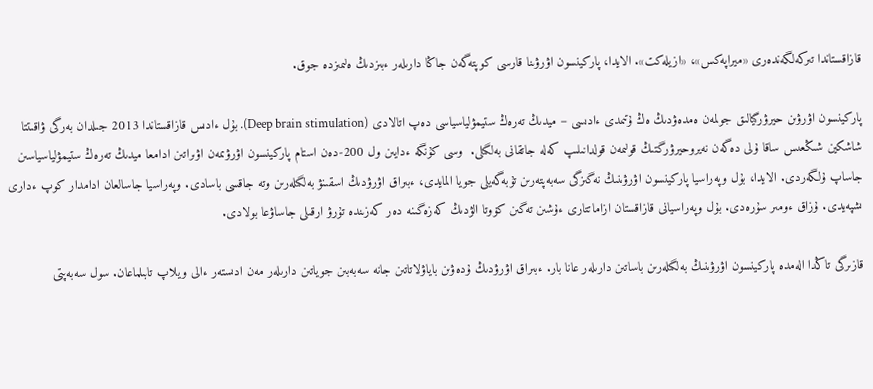قازاقستاندا تىركەلگەندەرى «ميراپەكس»، «ازيلەكت». الايدا، پاركينسون اۋرۋىنا قارسى كوپتەگەن جاڭا دارىلەر ءبىزدىڭ ەلىمىزدە جوق.

پاركينسون اۋرۋىن حيرۋرگيالىق جولمەن ەمدەۋدىڭ ەڭ ۇتىمدى ءادىسى – ميدىڭ تەرەڭ ستيمۋلياسياسى دەپ اتالادى (Deep brain stimulation). بۇل ءادىس قازاقستاندا 2013 جىلدان بەرگى ۋاقىتتا شاشكين شىڭعىس ساقا ۇلى دەگەن نەيروحيرۋرگتىڭ قولىمەن قولدانىلىپ كەلە جاتقانى بەلگىلى.  وسى كۇنگە ءدايىن ول 200-دەن استام پاركينسون اۋرۋىمەن اۋىراتىن ادامعا ميدىڭ تەرەڭ ستيمۋلياسياسىن جاساپ ۇلگەردى. الايدا، بۇل وپەراسيا پاركينسون اۋرۋىنىڭ نەگىزگى سەبەپتەرىن تۇبەگەيلى جويا المايدى، ءبىراق اۋرۋدىڭ اسقىنۋ بەلگىلەرىن وتە جاقسى باسادى. وپەراسيا جاسالعان ادامدار كوپ ءدارى ىشپەيدى. ۇزاق ءومىر سۇرەدى. بۇل وپەراسيانى قازاقستان ازاماتتارى ءۇشىن تەگىن كۆوتا الۋدىڭ كەزەگىنە دەر كەزىندە تۇرۋ ارقىلى جاساۋعا بولادى.

قازىرگى تاڭدا الەمدە پاركينسون اۋرۋىنىڭ بەلگىلەرىن باساتىن دارىلەر عانا بار. ءبىراق اۋرۋدىڭ ۇدەۋىن باياۋلاتاتىن جانە سەبەبىن جوياتىن دارىلەر مەن ادىستەر ءالى ويلاپ تابىلماعان. سول سەبەپتى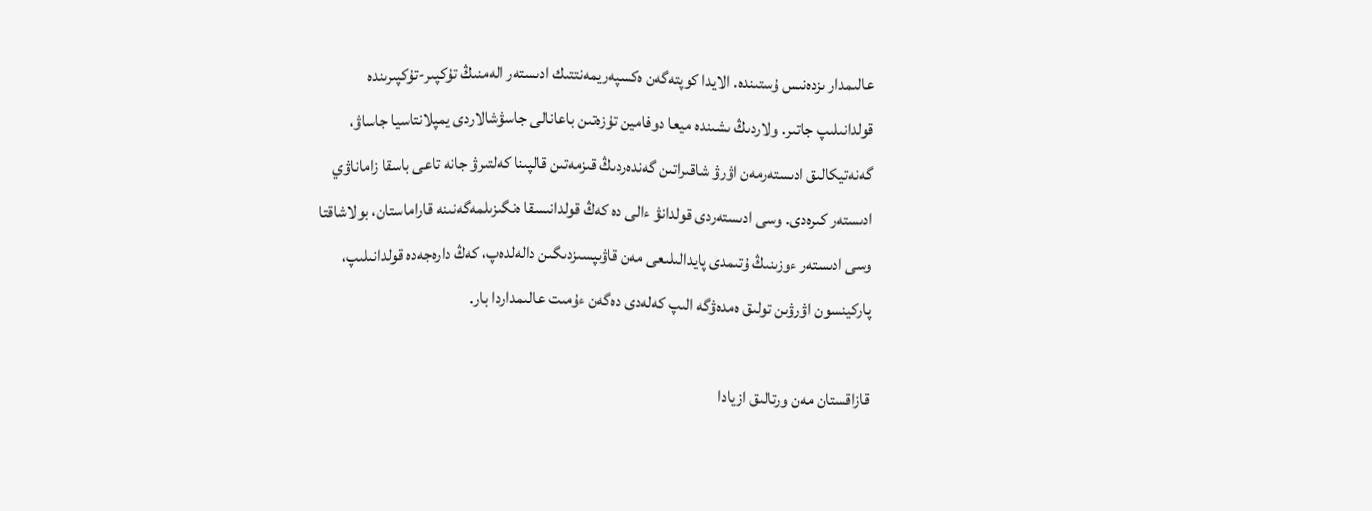عالىمدار ىزدەنىس ۇستىندە. الايدا كوپتەگەن ەكسپەريمەنتتىك ادىستەر الەمنىڭ تۇكپىر-تۇكپىرىندە قولدانىلىپ جاتىر. ولاردىڭ ىشىندە ميعا دوفامين تۇزەتىن باعانالى جاسۋشالاردى يمپلانتاسيا جاساۋ، گەنەتيكالىق ادىستەرمەن اۋرۋ شاقىراتىن گەندەردىڭ قىزمەتىن قالپىنا كەلتىرۋ جانە تاعى باسقا زاماناۋي ادىستەر كىرەدى. وسى ادىستەردى قولدانۋ ءالى دە كەڭ قولدانىسقا ەنگىزىلمەگەنىنە قاراماستان، بولاشاقتا وسى ادىستەر ءوزىنىڭ ۇتىمدى پايدالىلىعى مەن قاۋىپسىزدىگىن دالەلدەپ، كەڭ دارەجەدە قولدانىلىپ، پاركينسون اۋرۋىن تولىق ەمدەۋگە الىپ كەلەدى دەگەن ءۇمىت عالىمداردا بار.

قازاقستان مەن ورتالىق ازيادا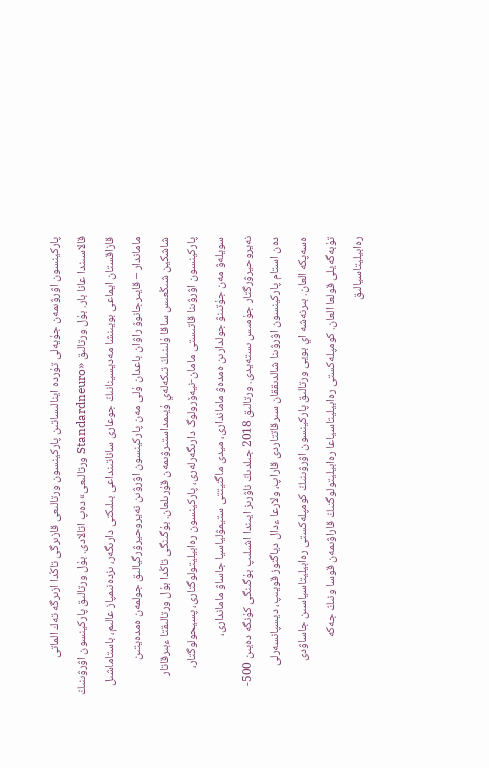پاركينسون اۋرۋىمەن جۇيەلى تۇردە اينالىساتىن پاركينسون ورتالىعى قازىرگى تاڭدا ازىرگە تەك الماتى قالاسىندا عانا بار. بۇل ورتالىق «Standardneuro ورتالىعى» دەپ اتالادى. بۇل ورتالىق پاركينسون اۋرۋىنىڭ قازاقستان ايماعى بويىنشا مەديسينانىڭ جوعارى ساناتىنداعى بىلىكتى دارىگەر، ىزدەنىمپاز عالىم، باستاماشىل ماماندار – قايىرجانوۆ راۋان باعدان ۇلى مەن پاركينسون اۋرۋىن نەيروحيرۋرگيالىق جولمەن ەمدەيتىن شاشكين شىڭعىس ساقا ۇلىنىڭ تىكەلەي ۇيىمداستىرۋىمەن قۇرىلعان. بۇگىنگى تاڭدا بۇل ورتالىقتا ءبىرقاتار پاركينسون اۋرۋىنا قاتىستى مامان-نيەۆرولوگ دارىگەرلەرى، پاركينسون رەابيليتولوگتارى، پسيحولوگتار، سويلەۋ مەن جۇتىنۋ جولدارىن ەمدەۋ ماماندارى، ميدى ماگنيتتى ستيمۋلياسيا جاساۋ ماماندارى، نەيروحيرۋرگتار جۇمىس ىستەيدى. ورتالىق 2018 جىلدىڭ ناۋرىز ايىندا اشىلىپ بۇگىنگى كۇنگە دەيىن 500-دەن استام پاركينسون اۋرۋىنا شالدىققان سىرقاتتاردى قاراپ، ولارعا ءدال دياگنوز قويىپ، ديسپانسەرلى ەسەپكە العان. بىرنەشە اي بويى ورتالىق پاركينسون اۋرۋىنىڭ كومپلەكستى رەابيليتاسياسىن جاساۋدى تۇبەگەيلى قولعا العان. كومپلەكستى رەابيليتاسياعا رەابيليتولوگتىڭ قاراۋىمەن قوسا ونىڭ جەكە رەابيليتاسيالىق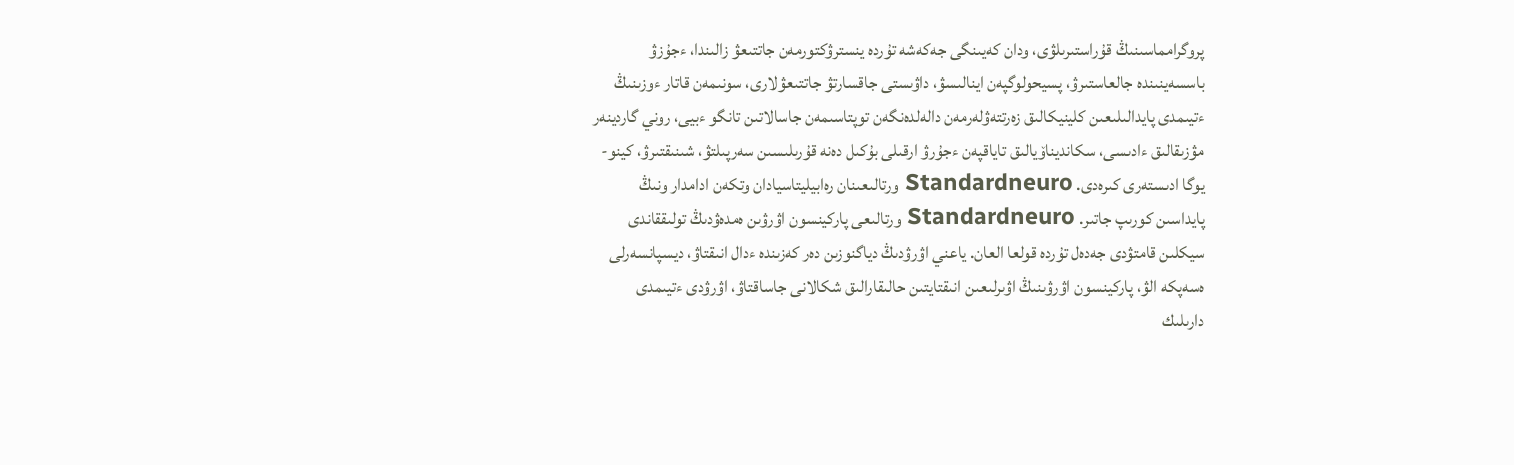پروگرامماسىنىڭ قۇراستىرىلۋى، ودان كەيىنگى جەكەشە تۇردە ينسترۋكتورمەن جاتتىعۋ زالىندا، ءجۇزۋ باسسەينىندە جالعاستىرۋ، پسيحولوگپەن اينالىسۋ، داۋىستى جاقسارتۋ جاتتىعۋلارى، سونىمەن قاتار ءوزىنىڭ ءتيىمدى پايدالىلىعىن كلينيكالىق زەرتتەۋلەرمەن دالەلدەنگەن توپتاسىمەن جاسالاتىن تانگو ءبيى، روني گاردينەر مۋزىقالىق ءادىسى، سكانديناۆيالىق تاياقپەن ءجۇرۋ ارقىلى بۇكىل دەنە قۇرىلىسىن سەرپىلتۋ، شىنىقتىرۋ، كينو-يوگا ادىستەرى كىرەدى. Standardneuro ورتالىعىنان رەابيليتاسيادان وتكەن ادامدار ونىڭ پايداسىن كورىپ جاتىر. Standardneuro ورتالىعى پاركينسون اۋرۋىن ەمدەۋدىڭ تولىققاندى سيكلىن قامتۋدى جەدەل تۇردە قولعا العان. ياعني اۋرۋدىڭ دياگنوزىن دەر كەزىندە ءدال انىقتاۋ، ديسپانسەرلى ەسەپكە الۋ، پاركينسون اۋرۋىنىڭ اۋىرلىعىن انىقتايتىن حالىقارالىق شكالانى جاساقتاۋ، اۋرۋدى ءتيىمدى دارىلىك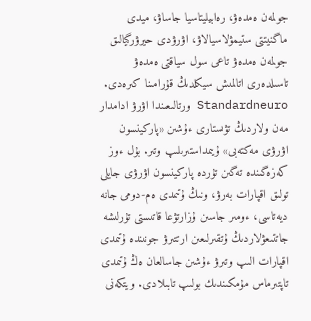جولمەن ەمدەۋ، رەابيليتاسيا جاساۋ، ميدى ماگنيتتى ستيمۋلاسيالاۋ، اۋرۋدى حيرۋرگيالىق جولمەن ەمدەۋ تاعى سول سياقتى ەمدەۋ تاسىلدەرى اتالمىش سيكلدىڭ قۇرامىنا كىرەدى. Standardneuro ورتالىعىندا اۋرۋ ادامدار مەن ولاردىڭ تۋىستارى ءۇشىن «پاركينسون اۋرۋى مەكتەبى» ۇيىمداستىرىلىپ وتىر. بۇل ءوز كەزەگىندە تەگىن تۇردە پاركينسون اۋرۋى جايلى تولىق اقپارات بەرۋ، ونىڭ ۇتىمدى ەم-دومى جانە ديەتاسى، ءومىر جاسىن ۇزارتۋعا قاتىستى تۇرلىشە جاتتىعۋلاردىڭ ۇتقىرلىعىن ارتتىرۋ جونىندە ۇتىمدى اقپارات الىپ وتىرۋ ءۇشىن جاسالعان ەڭ ۇتىمدى تاپتىرماس مۇمكىندىك بولىپ تابىلادى. ويتكەنى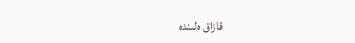قازاق ەلىندە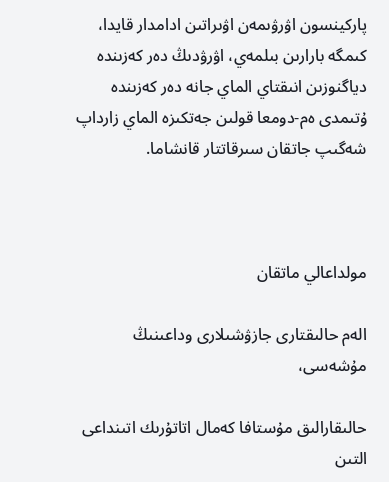پاركينسون اۋرۋىمەن اۋىراتىن ادامدار قايدا، كىمگە بارارىن بىلمەي، اۋرۋدىڭ دەر كەزىندە دياگنوزىن انىقتاي الماي جانە دەر كەزىندە ۇتىمدى ەم-دومعا قولىن جەتكىزە الماي زارداپ شەگىپ جاتقان سىرقاتتار قانشاما.



مولداعالي ماتقان

الەم حالىقتارى جازۋشىلارى وداعىنىڭ مۇشەسى،

حالىقارالىق مۇستافا كەمال اتاتۇرىك اتىنداعى التىن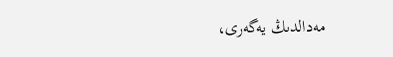مەدالدىڭ يەگەرى،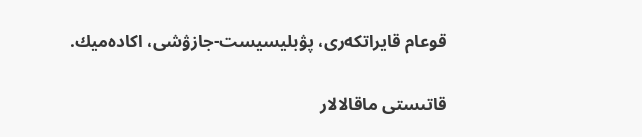قوعام قايراتكەرى، پۋبليسيست-جازۋشى، اكادەميك.

قاتىستى ماقالالار